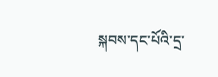སྐབས་དང་པོའི་དྲ་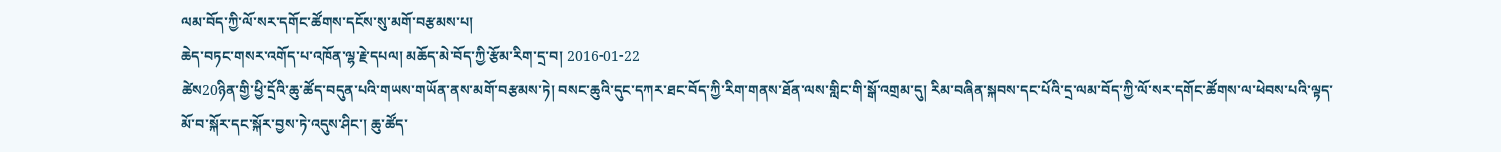ལམ་བོད་ཀྱི་ལོ་སར་དགོང་ཚོགས་དངོས་སུ་མགོ་བརྩམས་པ།
ཆེད་བཏང་གསར་འགོད་པ་འཁོན་ལྷ་རྗེ་དཔལ། མཆོད་མེ་བོད་ཀྱི་རྩོམ་རིག་དྲ་བ། 2016-01-22
ཚེས20ཉིན་གྱི་ཕྱི་དྲོའི་ཆུ་ཚོད་བདུན་པའི་གཡས་གཡོན་ནས་མགོ་བརྩམས་ཏེ། བསང་ཆུའི་དུང་དཀར་ཐང་བོད་ཀྱི་རིག་གནས་ཐོན་ལས་གླིང་གི་སྒོ་འགྲམ་དུ། རིམ་བཞིན་སྐབས་དང་པོའི་དྲ་ལམ་བོད་ཀྱི་ལོ་སར་དགོང་ཚོགས་ལ་ཕེབས་པའི་ལྟད་མོ་བ་སྐོར་དང་སྐོར་བྱས་ཏེ་འདུས་ཤིང་། ཆུ་ཚོད་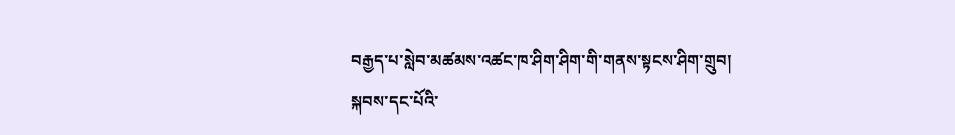བརྒྱད་པ་སླེབ་མཚམས་འཚང་ཁ་ཤིག་ཤིག་གི་གནས་སྟངས་ཤིག་གྲུབ།
སྐབས་དང་པོའི་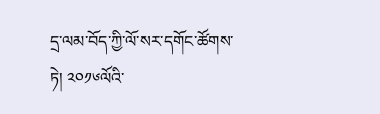དྲ་ལམ་བོད་ཀྱི་ལོ་སར་དགོང་ཚོགས་ཏེ། ༢༠༡༦ལོའི་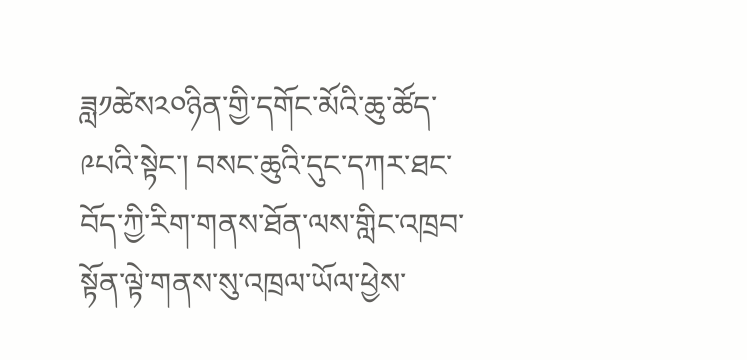ཟླ༡ཚེས༢༠ཉིན་གྱི་དགོང་མོའི་ཆུ་ཚོད་༩པའི་སྟེང་། བསང་ཆུའི་དུང་དཀར་ཐང་བོད་ཀྱི་རིག་གནས་ཐོན་ལས་གླིང་འཁྲབ་སྟོན་ལྟེ་གནས་སུ་འཁྲལ་ཡོལ་ཕྱེས་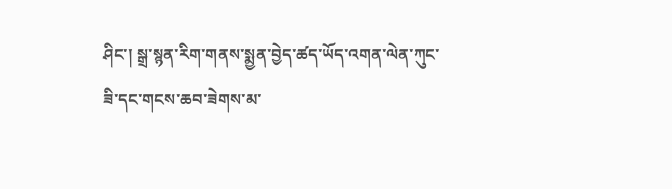ཤིང་། སྒྲ་སྙན་རིག་གནས་སྨྱན་བྱེད་ཚད་ཡོད་འགན་ལེན་ཀུང་ཟི་དང་གངས་ཆབ་ཟེགས་མ་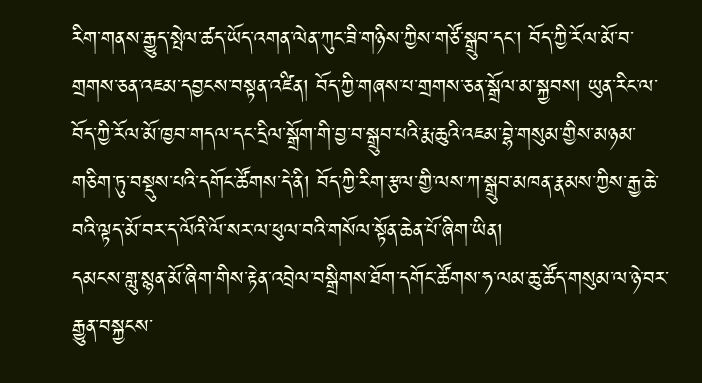རིག་གནས་རྒྱུད་སྤེལ་ཚད་ཡོད་འགན་ལེན་ཀུང་ཟི་གཉིས་ཀྱིས་གཙོ་སྒྲུབ་དང་། བོད་ཀྱི་རོལ་མོ་བ་གྲགས་ཅན་འཇམ་དབྱངས་བསྟན་འཛིན། བོད་ཀྱི་གཞས་པ་གྲགས་ཅན་སྒྲོལ་མ་སྐྱབས། ཡུན་རིང་ལ་བོད་ཀྱི་རོལ་མོ་ཁྱབ་གདལ་དང་དྲིལ་སྒྲོག་གི་བྱ་བ་སྒྲུབ་པའི་རྨ་ཆུའི་འཇམ་བྷེ་གསུམ་གྱིས་མཉམ་གཅིག་ཏུ་བསྡུས་པའི་དགོང་ཚོགས་དེ་ནི། བོད་ཀྱི་རིག་རྩལ་གྱི་ལས་ཀ་སྒྲུབ་མཁན་རྣམས་ཀྱིས་རྒྱ་ཆེ་བའི་ལྟད་མོ་བར་ད་ལོའི་ལོ་སར་ལ་ཕུལ་བའི་གསོལ་སྟོན་ཆེན་པོ་ཞིག་ཡིན།
དམངས་གླུ་སྙན་མོ་ཞིག་གིས་རྟེན་འབྲེལ་བསྒྲིགས་ཐོག་དགོང་ཚོགས་ཧ་ལམ་ཆུ་ཚོད་གསུམ་ལ་ཉེ་བར་རྒྱུན་བསྐྱངས་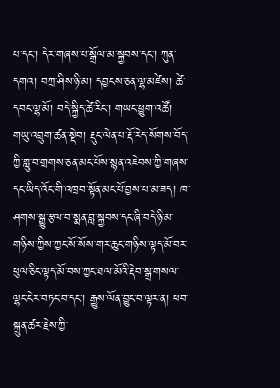པ་དང་། དེར་གཞས་པ་སྒྲོལ་མ་སྐྱབས་དང་། ཀུན་དགའ། བཀྲ་ཤིས་ཉི་མ། དབྱངས་ཅན་ལྷ་མཛེས། ཚེ་དབང་ལྷ་མོ། བདེ་སྐྱིད་ཚེ་རིང་། གཡང་ཕྱུག་འཚོ། གཡུ་འབྲུག་ཚན་སྡེབ། རྡུང་ལེན་པ་རྡོ་རེད་སོགས་བོད་ཀྱི་གླུ་བ་གྲགས་ཅན་མང་པོས་སྙན་འཇེབས་ཀྱི་གཞས་དང་ཡིད་འོང་གི་འཁྲབ་སྟོན་མང་པོ་བྱས་པ་མ་ཟད། ཁ་ཤགས་སྒྱུ་རྩལ་བ་སྨན་བླ་སྐྱབས་དང་ཞི་བདེ་ཉི་མ་གཉིས་ཀྱིས་ཀྱང་སོ་སོས་གར་ཆུང་གཉིས་ལྟད་མོ་བར་ཕུལ་ཅིང་ལྟད་མོ་བས་ཀྱང་ཐལ་མོའི་རྡེབ་སྒྲ་གསལ་ལྷང་ངེར་བཏང་བ་དང་། རྒྱུས་ལོན་བྱུང་བ་ལྟར་ན། ཕབ་སྐྲུན་ཚར་རྗེས་ཀྱི་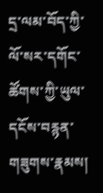དྲ་ལམ་བོད་ཀྱི་ལོ་སར་དགོང་ཚོགས་ཀྱི་ཡུལ་དངོས་བརྙན་གཟུགས་རྣམས།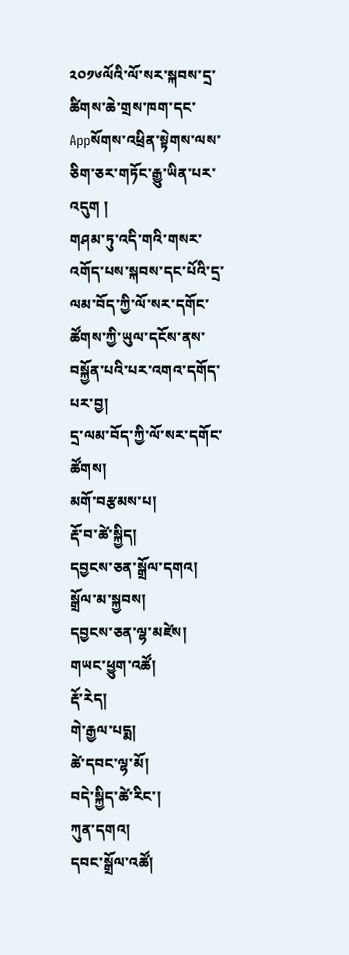༢༠༡༦ལོའི་ལོ་སར་སྐབས་དྲ་ཚིགས་ཆེ་གྲས་ཁག་དང་Appསོགས་འཕྲིན་སྟེགས་ལས་ཅིག་ཅར་གཏོང་རྒྱུ་ཡིན་པར་འདུག །
གཤམ་ཏུ་འདི་གའི་གསར་འགོད་པས་སྐབས་དང་པོའི་དྲ་ལམ་བོད་ཀྱི་ལོ་སར་དགོང་ཚོགས་ཀྱི་ཡུལ་དངོས་ནས་བསྐྱོན་པའི་པར་འགའ་དགོད་པར་བྱ།
དྲ་ལམ་བོད་ཀྱི་ལོ་སར་དགོང་ཚོགས།
མགོ་བརྩམས་པ།
རྡོ་བ་ཚེ་སྐྱིད།
དབྱངས་ཅན་སྒྲོལ་དགའ།
སྒྲོལ་མ་སྐྱབས།
དབྱངས་ཅན་ལྷ་མཛེས།
གཡང་ཕྱུག་འཚོ།
རྡོ་རེད།
གེ་རྒྱལ་པདྨ།
ཚེ་དབང་ལྷ་མོ།
བདེ་སྐྱིད་ཚེ་རིང་།
ཀུན་དགའ།
དབང་སྒྲོལ་འཚོ།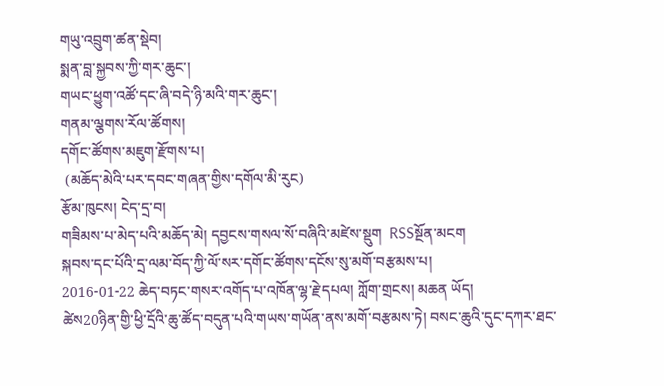གཡུ་འབྲུག་ཚན་སྡེབ།
སྨན་བླ་སྐྱབས་ཀྱི་གར་ཆུང་།
གཡང་ཕྱུག་འཚོ་དང་ཞི་བདེ་ཉི་མའི་གར་ཆུང་།
གནམ་ལྕགས་རོལ་ཚོགས།
དགོང་ཚོགས་མཇུག་རྫོགས་པ།
 (མཆོད་མེའི་པར་དབང་གཞན་གྱིས་དགོལ་མི་རུང)
རྩོམ་ཁུངས། ངེད་དྲ་བ།
གཟིམས་པ་མེད་པའི་མཆོད་མེ། དབྱངས་གསལ་སོ་བཞིའི་མཛེས་སྡུག  RSSསྔོན་མངག
སྐབས་དང་པོའི་དྲ་ལམ་བོད་ཀྱི་ལོ་སར་དགོང་ཚོགས་དངོས་སུ་མགོ་བརྩམས་པ།
2016-01-22 ཆེད་བཏང་གསར་འགོད་པ་འཁོན་ལྷ་རྗེ་དཔལ། ཀློག་གྲངས། མཆན ཡོད།
ཚེས20ཉིན་གྱི་ཕྱི་དྲོའི་ཆུ་ཚོད་བདུན་པའི་གཡས་གཡོན་ནས་མགོ་བརྩམས་ཏེ། བསང་ཆུའི་དུང་དཀར་ཐང་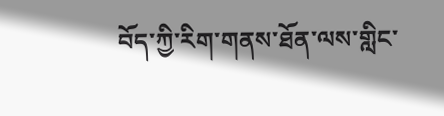བོད་ཀྱི་རིག་གནས་ཐོན་ལས་གླིང་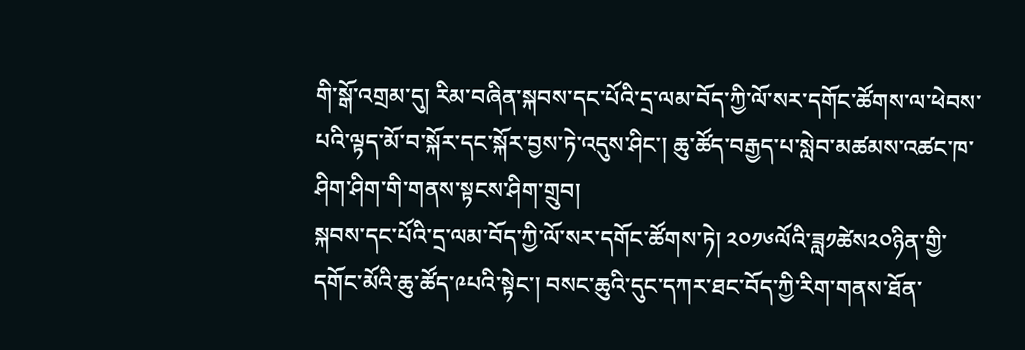གི་སྒོ་འགྲམ་དུ། རིམ་བཞིན་སྐབས་དང་པོའི་དྲ་ལམ་བོད་ཀྱི་ལོ་སར་དགོང་ཚོགས་ལ་ཕེབས་པའི་ལྟད་མོ་བ་སྐོར་དང་སྐོར་བྱས་ཏེ་འདུས་ཤིང་། ཆུ་ཚོད་བརྒྱད་པ་སླེབ་མཚམས་འཚང་ཁ་ཤིག་ཤིག་གི་གནས་སྟངས་ཤིག་གྲུབ།
སྐབས་དང་པོའི་དྲ་ལམ་བོད་ཀྱི་ལོ་སར་དགོང་ཚོགས་ཏེ། ༢༠༡༦ལོའི་ཟླ༡ཚེས༢༠ཉིན་གྱི་དགོང་མོའི་ཆུ་ཚོད་༩པའི་སྟེང་། བསང་ཆུའི་དུང་དཀར་ཐང་བོད་ཀྱི་རིག་གནས་ཐོན་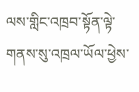ལས་གླིང་འཁྲབ་སྟོན་ལྟེ་གནས་སུ་འཁྲལ་ཡོལ་ཕྱེས་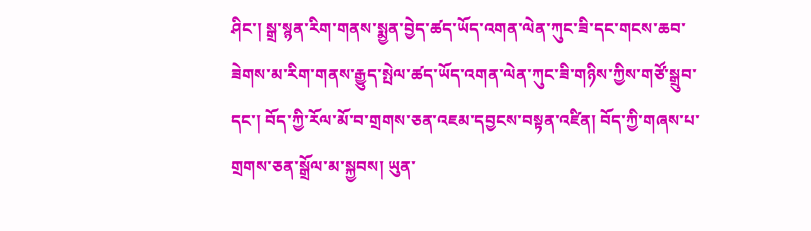ཤིང་། སྒྲ་སྙན་རིག་གནས་སྨྱན་བྱེད་ཚད་ཡོད་འགན་ལེན་ཀུང་ཟི་དང་གངས་ཆབ་ཟེགས་མ་རིག་གནས་རྒྱུད་སྤེལ་ཚད་ཡོད་འགན་ལེན་ཀུང་ཟི་གཉིས་ཀྱིས་གཙོ་སྒྲུབ་དང་། བོད་ཀྱི་རོལ་མོ་བ་གྲགས་ཅན་འཇམ་དབྱངས་བསྟན་འཛིན། བོད་ཀྱི་གཞས་པ་གྲགས་ཅན་སྒྲོལ་མ་སྐྱབས། ཡུན་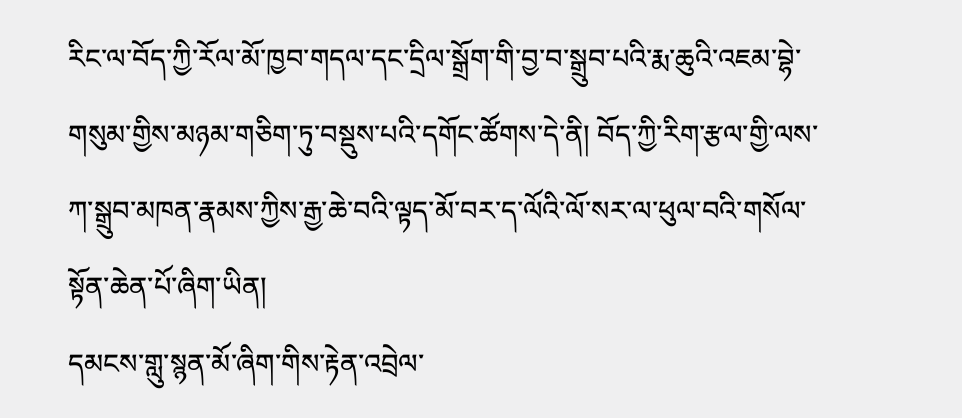རིང་ལ་བོད་ཀྱི་རོལ་མོ་ཁྱབ་གདལ་དང་དྲིལ་སྒྲོག་གི་བྱ་བ་སྒྲུབ་པའི་རྨ་ཆུའི་འཇམ་བྷེ་གསུམ་གྱིས་མཉམ་གཅིག་ཏུ་བསྡུས་པའི་དགོང་ཚོགས་དེ་ནི། བོད་ཀྱི་རིག་རྩལ་གྱི་ལས་ཀ་སྒྲུབ་མཁན་རྣམས་ཀྱིས་རྒྱ་ཆེ་བའི་ལྟད་མོ་བར་ད་ལོའི་ལོ་སར་ལ་ཕུལ་བའི་གསོལ་སྟོན་ཆེན་པོ་ཞིག་ཡིན།
དམངས་གླུ་སྙན་མོ་ཞིག་གིས་རྟེན་འབྲེལ་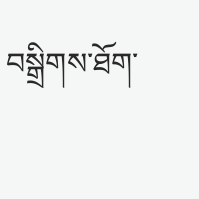བསྒྲིགས་ཐོག་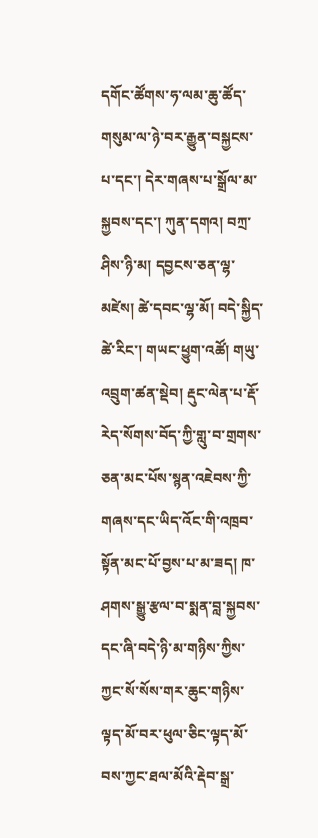དགོང་ཚོགས་ཧ་ལམ་ཆུ་ཚོད་གསུམ་ལ་ཉེ་བར་རྒྱུན་བསྐྱངས་པ་དང་། དེར་གཞས་པ་སྒྲོལ་མ་སྐྱབས་དང་། ཀུན་དགའ། བཀྲ་ཤིས་ཉི་མ། དབྱངས་ཅན་ལྷ་མཛེས། ཚེ་དབང་ལྷ་མོ། བདེ་སྐྱིད་ཚེ་རིང་། གཡང་ཕྱུག་འཚོ། གཡུ་འབྲུག་ཚན་སྡེབ། རྡུང་ལེན་པ་རྡོ་རེད་སོགས་བོད་ཀྱི་གླུ་བ་གྲགས་ཅན་མང་པོས་སྙན་འཇེབས་ཀྱི་གཞས་དང་ཡིད་འོང་གི་འཁྲབ་སྟོན་མང་པོ་བྱས་པ་མ་ཟད། ཁ་ཤགས་སྒྱུ་རྩལ་བ་སྨན་བླ་སྐྱབས་དང་ཞི་བདེ་ཉི་མ་གཉིས་ཀྱིས་ཀྱང་སོ་སོས་གར་ཆུང་གཉིས་ལྟད་མོ་བར་ཕུལ་ཅིང་ལྟད་མོ་བས་ཀྱང་ཐལ་མོའི་རྡེབ་སྒྲ་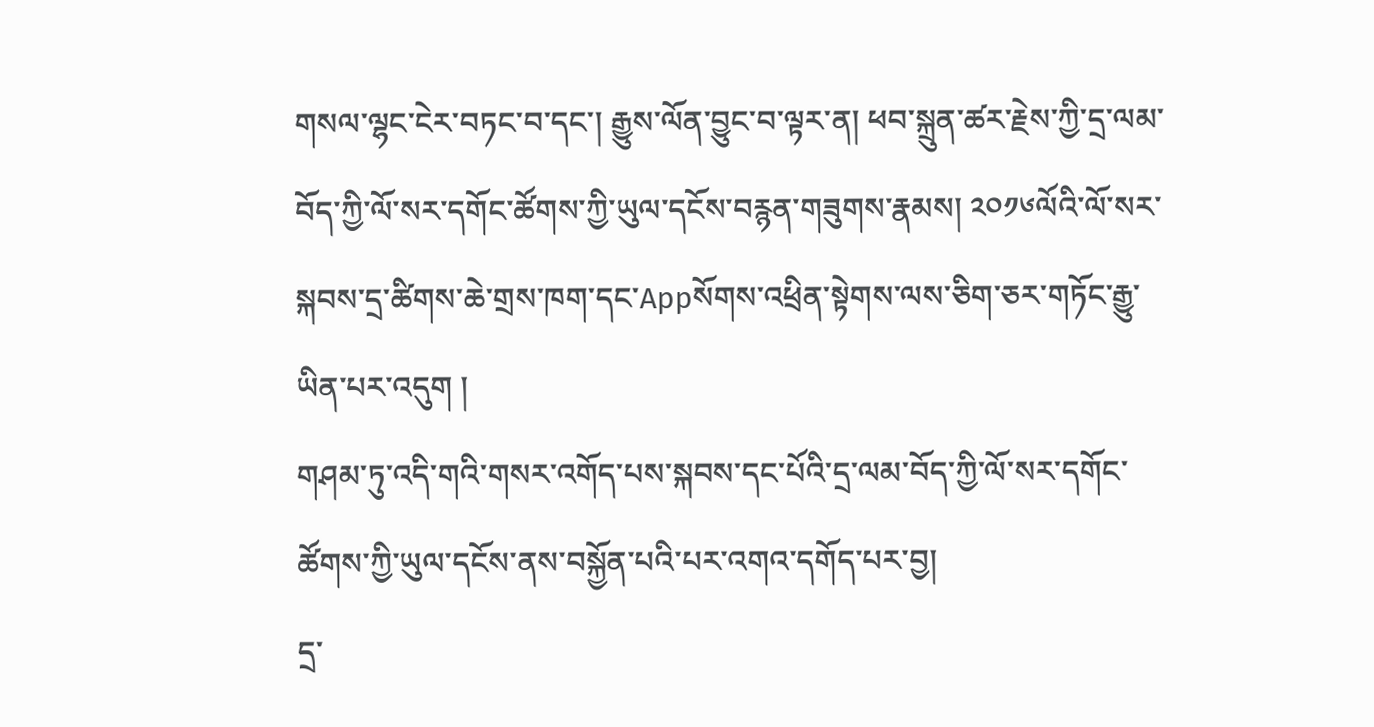གསལ་ལྷང་ངེར་བཏང་བ་དང་། རྒྱུས་ལོན་བྱུང་བ་ལྟར་ན། ཕབ་སྐྲུན་ཚར་རྗེས་ཀྱི་དྲ་ལམ་བོད་ཀྱི་ལོ་སར་དགོང་ཚོགས་ཀྱི་ཡུལ་དངོས་བརྙན་གཟུགས་རྣམས། ༢༠༡༦ལོའི་ལོ་སར་སྐབས་དྲ་ཚིགས་ཆེ་གྲས་ཁག་དང་Appསོགས་འཕྲིན་སྟེགས་ལས་ཅིག་ཅར་གཏོང་རྒྱུ་ཡིན་པར་འདུག །
གཤམ་ཏུ་འདི་གའི་གསར་འགོད་པས་སྐབས་དང་པོའི་དྲ་ལམ་བོད་ཀྱི་ལོ་སར་དགོང་ཚོགས་ཀྱི་ཡུལ་དངོས་ནས་བསྐྱོན་པའི་པར་འགའ་དགོད་པར་བྱ།
དྲ་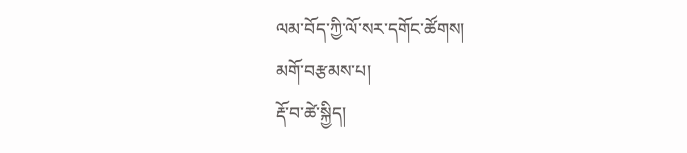ལམ་བོད་ཀྱི་ལོ་སར་དགོང་ཚོགས།
མགོ་བརྩམས་པ།
རྡོ་བ་ཚེ་སྐྱིད།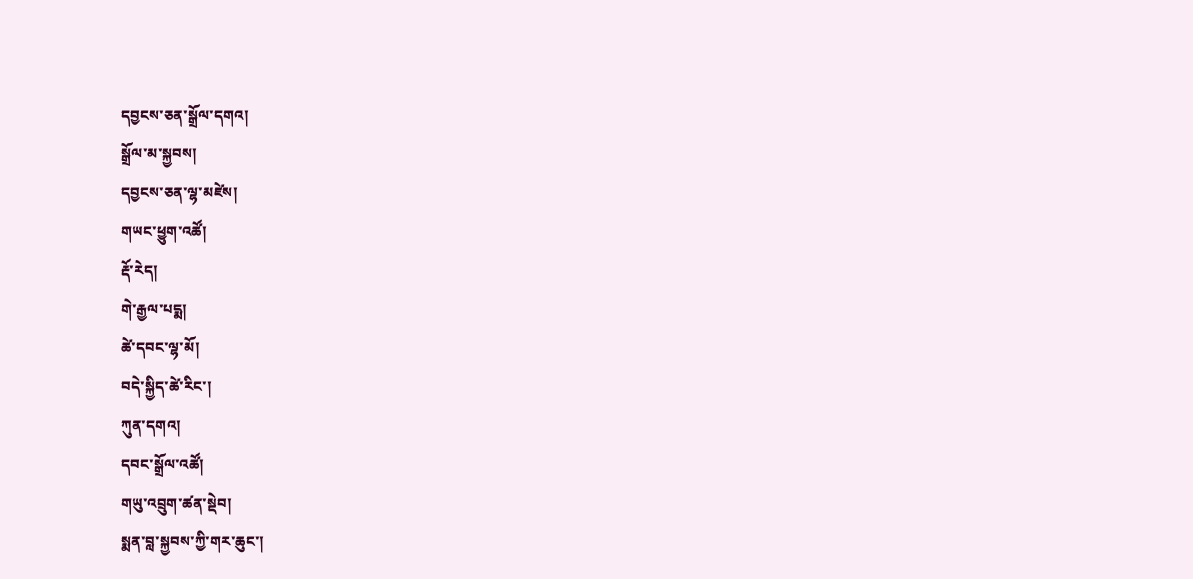དབྱངས་ཅན་སྒྲོལ་དགའ།
སྒྲོལ་མ་སྐྱབས།
དབྱངས་ཅན་ལྷ་མཛེས།
གཡང་ཕྱུག་འཚོ།
རྡོ་རེད།
གེ་རྒྱལ་པདྨ།
ཚེ་དབང་ལྷ་མོ།
བདེ་སྐྱིད་ཚེ་རིང་།
ཀུན་དགའ།
དབང་སྒྲོལ་འཚོ།
གཡུ་འབྲུག་ཚན་སྡེབ།
སྨན་བླ་སྐྱབས་ཀྱི་གར་ཆུང་།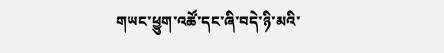གཡང་ཕྱུག་འཚོ་དང་ཞི་བདེ་ཉི་མའི་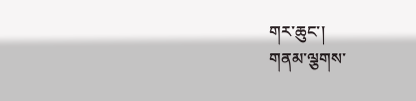གར་ཆུང་།
གནམ་ལྕགས་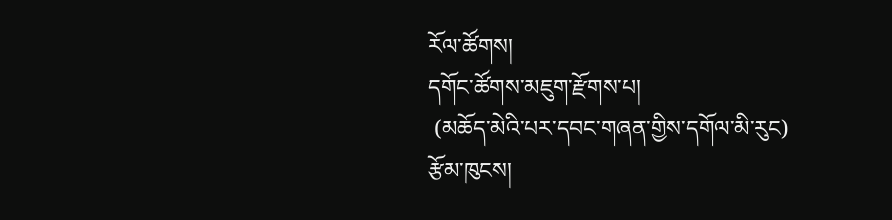རོལ་ཚོགས།
དགོང་ཚོགས་མཇུག་རྫོགས་པ།
 (མཆོད་མེའི་པར་དབང་གཞན་གྱིས་དགོལ་མི་རུང)
རྩོམ་ཁུངས།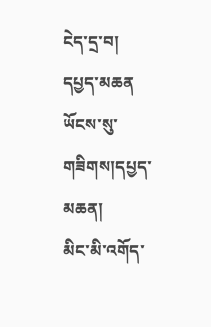ངེད་དྲ་བ།
དཔྱད་མཆན ཡོངས་སུ་གཟིགས།དཔྱད་མཆན།
མིང་མི་འགོད་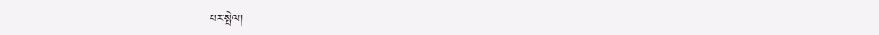པར་སྤེལ།